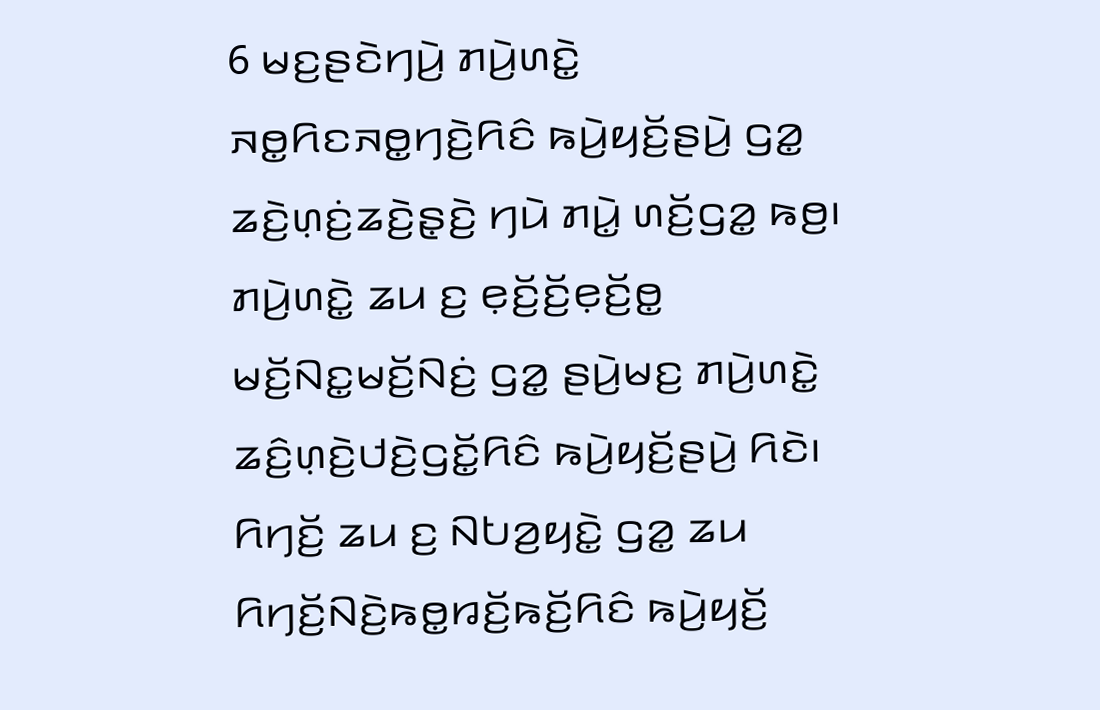6 ꤗꤢ꤬ꤔꤢꤧꤚꤣꤧ꤬ ꤊꤣꤧ꤬ꤛꤢꤧ꤭ ꤏꤥ꤭ꤖꤢꤏꤥ꤭ꤚꤢꤧ꤬ꤖꤢꤨ ꤒꤣꤧ꤬ꤟꤢꤩ꤬ꤔꤣꤧ꤬ ꤞꤤ꤭ ꤘꤢꤧ꤬ꤛ꤫ꤢꤦ꤬ꤘꤢꤧ꤬ꤔ꤫ꤢꤧ꤬ ꤚꤣꤧ ꤊꤣꤧ꤭ ꤛꤢꤩ꤬ꤞꤤ꤭ ꤒꤥ꤬꤯ ꤊꤣꤧ꤬ꤛꤢꤧ꤭ ꤘꤣ ꤢ꤬ ꤕ꤫ꤢꤩ꤬ꤢꤩ꤬ꤕ꤫ꤢꤩ꤬ꤥ꤭ ꤗꤢꤩ꤬ꤡꤢ꤭ꤗꤢꤩ꤬ꤡꤢꤦ꤬ ꤞꤤ꤭ ꤔꤣꤧ꤬ꤗꤢ꤬ ꤊꤣꤧ꤬ꤛꤢꤧ꤭ ꤘꤢꤨ꤬ꤛ꤫ꤢꤧ꤬ꤓꤢꤧ꤬ꤞꤢꤩ꤭ꤖꤢꤨ ꤒꤣꤧ꤬ꤟꤢꤩ꤬ꤔꤣꤧ꤬ ꤖꤢꤧ꤯ ꤖꤚꤢꤩ꤬ ꤘꤣ ꤢ꤬ ꤡꤝꤤ꤬ꤟꤢꤧ꤭ ꤞꤤ꤭ ꤘꤣ ꤖꤚꤢꤩ꤬ꤡꤢꤧ꤬ꤒꤥ꤭ꤙꤢꤩ꤬ꤒꤢꤩ꤬ꤖꤢꤨ ꤒꤣꤧ꤬ꤟꤢꤩ꤬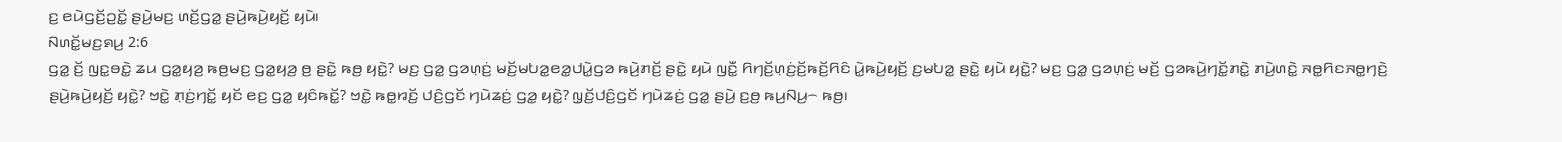ꤢ꤬ ꤕꤣꤧꤞꤢꤩ꤬ꤑꤢꤩ꤭ ꤔꤣꤧ꤬ꤗꤢ꤬ ꤛꤢꤩ꤬ꤞꤤ꤭ ꤔꤣꤧ꤬ꤒꤣꤧ꤬ꤟꤢꤩ꤬ ꤟꤣꤧ꤯
ꤡꤛꤢꤩ꤭ꤗꤢ꤬ꤎꤣ꤬ 2:6
ꤞꤤ꤭ ꤢꤩ꤬ ꤜꤢ꤭ꤋꤢꤧ꤭ ꤘꤣ ꤞꤤ꤭ꤟꤤ꤬ ꤒꤥ꤬ꤗꤢ꤬ ꤞꤤ꤭ꤟꤤ꤬ ꤥ꤬ ꤔꤢꤧ꤭ ꤒꤥ꤬ ꤟꤢꤧ꤭? ꤗꤢ꤬ ꤞꤤ꤭ ꤞꤤꤛ꤫ꤢꤦ꤬ ꤗꤢꤩ꤬ꤗꤝꤤ꤭ꤕꤤ꤭ꤓꤣꤧ꤭ꤞꤤ ꤒꤣꤧ꤬ꤊꤢꤩ꤬ ꤔꤢꤧ꤭ ꤟꤣꤧ ꤜꤢꤪ꤭ ꤖꤚꤢꤩ꤬ꤛ꤫ꤢꤦ꤬ꤢꤩ꤬ꤒꤢꤩ꤬ꤖꤢꤨ ꤣꤧ꤭ꤒꤣꤧ꤬ꤟꤢꤩ꤬ ꤢ꤬ꤗꤝꤤ꤭ ꤔꤢꤧ꤭ ꤟꤣꤧ ꤟꤢꤧ꤭? ꤗꤢ꤬ ꤞꤤ꤭ ꤞꤤꤛ꤫ꤢꤦ꤬ ꤗꤢꤩ꤬ ꤞꤤꤒꤣꤧ꤬ꤚꤢꤩ꤭ꤊꤢꤧ꤭ ꤊꤣꤧ꤬ꤛꤢꤧ꤭ ꤏꤥ꤭ꤖꤢꤏꤥ꤭ꤚꤢꤧ꤬ ꤔꤣꤧ꤬ꤒꤣꤧ꤬ꤟꤢꤩ꤬ ꤟꤢꤧ꤭? ꤠꤢꤧ꤭ ꤊ꤫ꤢꤦ꤬ꤚꤢꤩ꤭ ꤟꤢꤩ ꤕꤢ꤬ ꤞꤤ꤭ ꤟꤢꤨꤒꤢꤩ꤭? ꤠꤢꤧ꤭ ꤒꤥ꤭ꤙꤢꤩ꤬ ꤓꤢꤨ꤬ꤞꤢꤩ ꤚꤣꤧꤘꤢꤦ꤬ ꤞꤤ꤭ ꤟꤢꤧ꤭? ꤜ꤫ꤢꤩ꤬ꤓꤢꤨ꤬ꤞꤢꤩ ꤚꤣꤧꤘꤢꤦ꤬ ꤞꤤ꤭ ꤔꤣꤧ꤬ ꤢ꤬ꤥ꤬ ꤒꤣ꤬ꤡꤣ꤬꤮ ꤒꤥ꤬꤯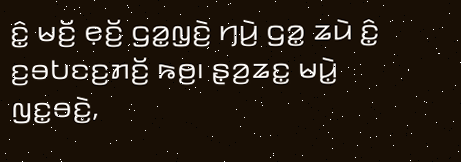ꤢꤨ꤭ ꤗꤢꤩ꤬ ꤕ꤫ꤢꤩ꤬ ꤞꤤ꤭ꤜ꤫ꤢꤧ꤬ ꤚꤣꤧ꤬ ꤞꤤ꤭ ꤘꤣꤧ ꤢꤨ꤭ ꤢ꤬ꤋꤝꤢꤢ꤬ꤊꤢꤩ꤬ ꤒꤥ꤬꤯ ꤔ꤫ꤤ꤬ꤘꤢ꤭ ꤗꤣꤧ꤭ ꤜꤢ꤭ꤋꤢꤧ꤭,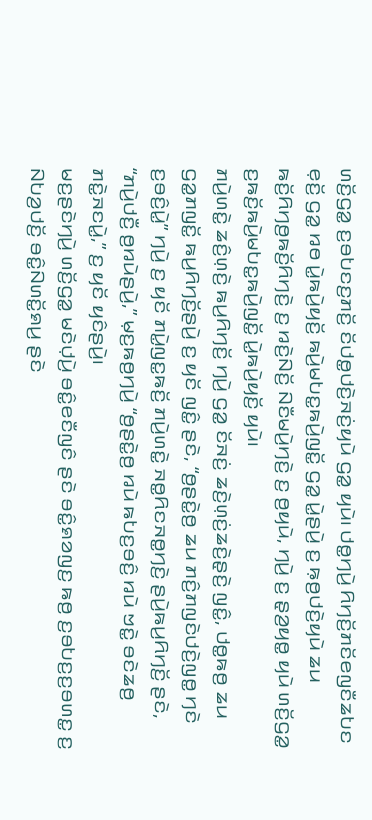ꤛꤢꤩ꤬ꤞꤤ꤭ ꤢ꤬ꤋꤝꤢꤢ꤬ꤊꤢꤩ꤬ ꤢꤩꤓꤥ꤭ꤓꤢꤧ꤬ꤏꤢꤦ꤬ꤟꤣꤧ ꤞꤤ꤭ ꤟꤣꤧ꤯ ꤓꤥ꤭ꤚꤣꤧ꤬ ꤖꤚꤢꤩ꤬ꤊꤢꤩꤕꤜꤢꤪꤘꤝꤢ ꤕ꤫ꤢꤩ꤬ ꤞꤤ꤭ ꤙꤥ ꤣꤧ꤭ꤒꤣꤧ꤬ꤟꤢꤩ꤬ ꤒꤣꤧ꤬ꤗꤝꤢ꤭ꤒꤣꤧ꤬ꤜꤢꤩ꤭ ꤞꤤ꤭ ꤣꤧ꤭ꤔꤣꤧ꤬ ꤢ꤬ ꤒ꤫ꤥ꤬ꤓꤢꤧ꤬ꤟꤣꤧ ꤘꤣ ꤒꤢꤩ꤬ꤖꤚꤥ꤬ꤒꤢꤩ꤬ꤖꤚꤢꤧ꤬ ꤢ꤬ ꤙꤢꤧ꤬ꤡꤢꤩ꤬ ꤡꤢꤪꤗꤣꤧ꤬ꤚꤢꤧ꤬ ꤢ꤬ ꤥ꤬ꤟꤣꤧ, ꤚꤣꤧ꤬ ꤢ꤬ ꤔ꤫ꤤ꤬ꤟꤥ꤭ ꤟꤣꤧ ꤛꤢꤩ꤬ꤞꤤ꤭ ꤢ꤬ꤒꤢꤩ꤬ꤒꤣꤧ꤬ꤗꤝꤢ꤭ꤒꤣꤧ꤬ꤜꤢꤩ꤭ ꤣꤧ꤭ꤒꤣꤧ꤬ꤟꤢꤩ꤬ ꤟꤣꤧ꤯
ꤊꤣꤧ꤬ꤛꤢꤧ꤭ ꤘꤢꤨ꤬ꤛ꤫ꤢꤧ꤬ ꤒꤣ꤬ꤖꤚꤢꤩ꤬ ꤚꤣꤧ꤬ ꤞꤤ꤭ ꤢꤩꤏꤢꤦ꤬ ꤘꤢꤧ꤬ꤛ꤫ꤢꤦ꤬ꤘꤢꤧ꤬ꤔ꤫ꤢꤧ꤬ ꤜꤢꤨ꤭, ꤓꤥ꤭ꤒꤥ꤬ ꤘꤣ ꤞꤤ꤭ꤊꤜꤢꤩ꤭ ꤒꤣ꤬ꤖꤚꤢꤩ꤬ꤔꤣꤧ꤬ ꤢ꤬ ꤟꤢꤩ ꤜꤢꤨ꤭ ꤔꤢꤧ, “ꤥ꤬ꤔꤢꤧ꤭ꤥ꤬ ꤘꤣ ꤊꤢꤨ꤬ꤊꤜꤢꤧꤓꤢꤧ꤬ꤜꤥ꤭ ꤚꤢꤧ ꤢ꤬ꤋꤢꤨ꤬ꤣꤧ꤭” ꤚꤣꤧ꤬ ꤢ꤬ ꤟꤢꤩ ꤊꤣꤧ꤭ꤜꤢ꤭ꤒꤢꤩ꤬ ꤊꤣꤧ꤬ꤛꤢꤧ꤭ ꤏꤥ꤭ꤖꤢꤏꤥ꤭ꤚꤢꤧ꤬ ꤔꤣꤧ꤬ꤒꤣ꤬ꤖꤚꤢꤩ꤬ ꤔꤢꤧ, “ꤊꤣꤧ꤬ꤓꤢꤪ꤬ ꤥ꤬ꤙꤣꤧꤔꤣꤧ꤬,” ꤗ꤫ꤢ꤬ꤒꤥ꤬ꤚꤣꤧ꤬ “ꤥ꤬ꤔꤢꤧ꤭ꤥ꤬ ꤙꤣꤧ ꤒꤝꤢ꤬ꤋꤢꤨ꤬ ꤙꤣꤧ ꤠꤢꤧ꤭ ꤋꤢꤧꤘꤥ꤬ ꤊꤢꤧ꤭ꤏꤢꤣꤧ꤭,” ꤢ꤬ ꤟꤢꤩ ꤟꤢꤨꤔꤣꤧ꤬꤯
ꤗꤢ꤬ꤔꤢꤧꤚꤣꤧ꤬ ꤛꤢꤩ꤬ꤞꤤ꤭ ꤗꤢꤧꤓ꤫ꤣꤧ꤬ ꤋꤢꤨ꤭ꤕꤢꤪꤜꤢꤨ ꤔꤢꤧ ꤋꤢꤨ꤭ꤎꤤꤜꤢ꤬ ꤒꤥ꤬ ꤢ꤬ꤋꤝꤢ꤬ꤢ꤬ꤋꤛꤢ꤭ ꤢ꤬ ꤡꤝꤤ꤬ꤓꤢꤩ꤬ ꤋꤢꤨ꤭ꤡꤛꤢꤩ꤭ꤎꤣ꤬ ꤔꤢꤧ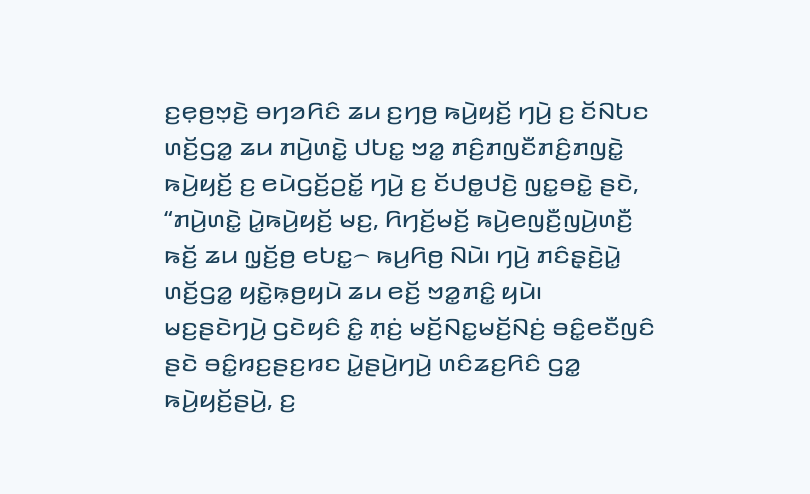ꤢ꤬ꤕ꤫ꤥ꤬ꤠ꤫ꤢꤧ꤬ ꤋꤚꤤꤖꤢꤨ ꤘꤣ ꤢ꤬ꤚꤥ꤬ ꤒꤣꤧ꤬ꤟꤢꤩ꤬ ꤚꤣꤧ꤬ ꤢ꤬ ꤢꤩꤡꤝꤢ ꤛꤢꤩ꤬ꤞꤤ꤭ ꤘꤣ ꤊꤣꤧ꤬ꤛꤢꤧ꤭ ꤓꤝꤢ꤭ ꤠꤤ꤭ ꤊꤢꤨ꤬ꤊꤜꤢꤪꤊꤢꤨ꤬ꤊꤜꤢꤧ꤭ ꤒꤣꤧ꤬ꤟꤢꤩ꤬ ꤢ꤬ ꤕꤣꤧꤞꤢꤩ꤬ꤑꤢꤩ꤭ ꤚꤣꤧ꤬ ꤢ꤬ ꤢꤩꤓꤥ꤭ꤓꤢꤧ꤬ ꤜꤢ꤭ꤋꤢꤧ꤭ ꤔꤢꤧ, “ꤊꤣꤧ꤬ꤛꤢꤧ꤭ ꤣꤧ꤭ꤒꤣꤧ꤬ꤟꤢꤩ꤬ ꤗꤢ꤬, ꤖꤚꤢꤩ꤬ꤗꤢꤩ꤬ ꤒꤣꤧ꤬ꤕꤜꤢꤪ꤬ꤜꤣꤧ꤬ꤛꤢꤪ꤬ ꤒꤢꤩ꤬ ꤘꤣ ꤜ꤫ꤢꤩ꤬ꤥ꤬ ꤕꤝꤢ꤭꤮ ꤒꤣ꤬ꤖꤥ꤬ ꤡꤣꤧ꤯ ꤚꤣꤧ꤬ ꤊꤢꤨꤔ꤫ꤢꤧ꤬ꤣꤧ꤭ ꤛꤢꤩ꤬ꤞꤤ꤭ ꤟꤢꤧ꤭ꤒ꤫ꤥ꤬ꤟꤣꤧ ꤘꤣ ꤕꤢꤩ꤬ ꤠꤤ꤭ꤊꤢꤨ꤭ ꤟꤣꤧ꤯
ꤗꤢ꤬ꤔꤢꤧꤚꤣꤧ꤬ ꤞꤢꤧꤟꤢꤨ ꤢꤨ꤭ ꤊ꤫ꤢꤦ꤬ ꤗꤢꤩ꤬ꤡꤢ꤭ꤗꤢꤩ꤬ꤡꤢꤦ꤬ ꤋꤢꤨ꤭ꤕꤢꤪꤜꤢꤨ ꤔꤢꤧ ꤋꤢꤨ꤭ꤙꤢ꤬ꤔꤢ꤬ꤙꤢ ꤣꤧ꤭ꤔꤣꤧ꤬ꤚꤣꤧ꤬ ꤛꤢꤨꤘꤢ꤬ꤖꤢꤨ ꤞꤤ꤭ ꤒꤣꤧ꤬ꤟꤢꤩ꤬ꤔꤣꤧ꤬, ꤢ꤬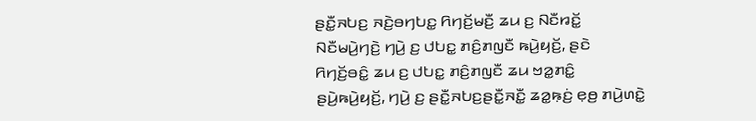ꤔꤢꤪ꤭ꤏꤝꤢ꤬ ꤏꤢꤧ꤬ꤋꤚꤝꤢ꤭ ꤖꤚꤢꤩ꤬ꤗꤢꤪ꤬ ꤘꤣ ꤢ꤬ ꤡꤢꤪꤙꤢꤩ꤭ ꤡꤢꤪꤗꤣꤧ꤬ꤚꤢꤧ꤬ ꤚꤣꤧ꤬ ꤢ꤬ ꤓꤝꤢ꤭ ꤊꤢꤨ꤬ꤊꤜꤢꤪ ꤒꤣꤧ꤬ꤟꤢꤩ꤬, ꤔꤢꤧ ꤖꤚꤢꤩ꤬ꤋꤢꤨ꤭ ꤘꤣ ꤢ꤬ ꤓꤝꤢ꤭ ꤊꤢꤨ꤬ꤊꤜꤢꤪ ꤘꤣ ꤠꤤ꤭ꤊꤢꤨ꤭ ꤔꤣꤧ꤬ꤒꤣꤧ꤬ꤟꤢꤩ꤬, ꤚꤣꤧ꤬ ꤢ꤬ ꤔꤢꤪ꤭ꤏꤝꤢ꤬ꤔꤢꤪ꤭ꤏꤢꤪ꤭ ꤘꤤ꤭ꤒ꤫ꤢꤦ꤬ ꤕ꤫ꤥ꤬ ꤊꤣꤧ꤬ꤛꤢꤧ꤭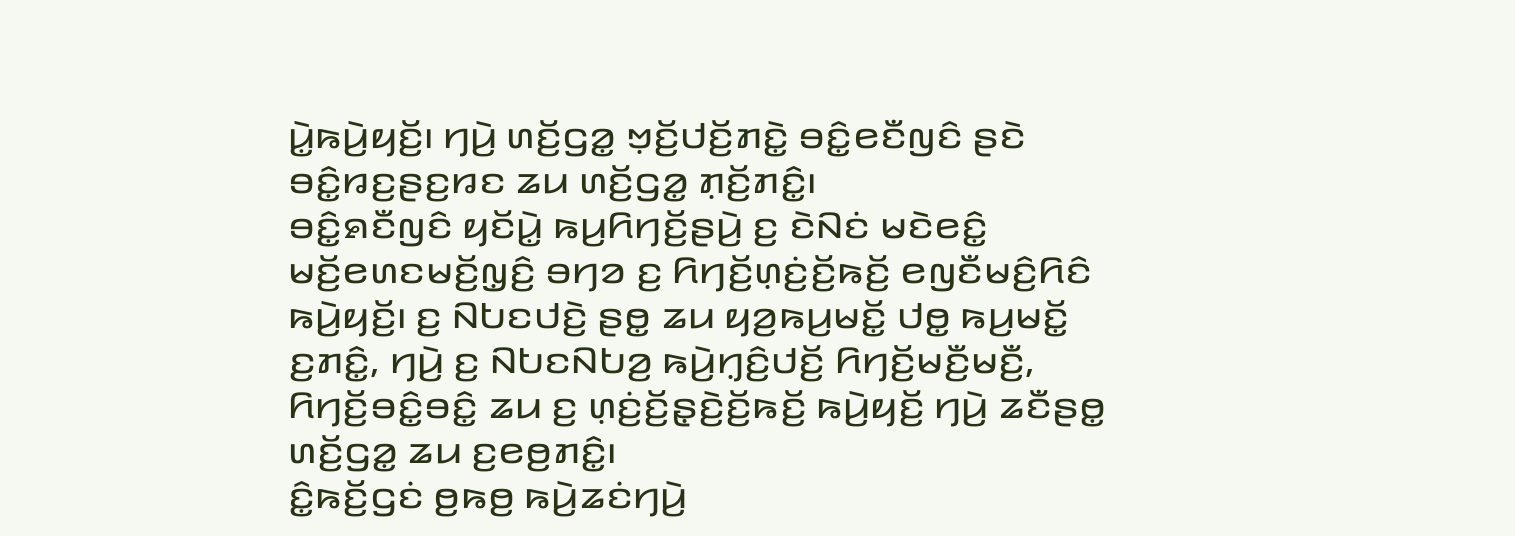ꤣꤧ꤭ꤒꤣꤧ꤬ꤟꤢꤩ꤬꤯ ꤚꤣꤧ꤬ ꤛꤢꤩ꤬ꤞꤤ꤭ ꤠ꤫ꤢꤩ꤬ꤓꤢꤩ꤬ꤊꤢꤧ꤭ ꤋꤢꤨ꤭ꤕꤢꤪꤜꤢꤨ ꤔꤢꤧ ꤋꤢꤨ꤭ꤙꤢ꤬ꤔꤢ꤬ꤙꤢ ꤘꤣ ꤛꤢꤩ꤬ꤞꤤ꤭ ꤊ꤫ꤢꤩ꤬ꤊꤢꤨ꤭꤯
ꤋꤢꤨ꤭ꤎꤢꤪꤜꤢꤨ ꤟꤢꤩꤣꤧ꤭ ꤒꤣ꤬ꤖꤚꤢꤩ꤬ꤔꤣꤧ꤬ ꤢ꤬ ꤢꤧꤡꤢꤦ ꤗꤢꤧꤕꤢꤨ꤭ ꤗꤢꤩ꤬ꤕꤛꤢꤗꤢꤩ꤬ꤜ꤫ꤢꤨ꤬ ꤋꤚꤤ ꤢ꤬ ꤖꤚꤢꤩ꤬ꤛ꤫ꤢꤦ꤬ꤢꤩ꤬ꤒꤢꤩ꤬ ꤕꤜꤢꤪꤗꤢꤨ꤬ꤖꤢꤨ ꤒꤣꤧ꤬ꤟꤢꤩ꤬꤯ ꤢ꤬ ꤡꤝꤢꤓꤢꤧ꤬ ꤔꤥ꤭ ꤘꤣ ꤟꤤ꤬ꤒꤣ꤬ꤗꤢꤩ꤭ ꤓꤥ꤭ ꤒꤣ꤬ꤗꤢꤩ꤭ ꤢ꤬ꤊꤢꤨ꤭, ꤚꤣꤧ꤬ ꤢ꤬ ꤡꤝꤢꤡꤝꤤ꤬ ꤒꤣꤧ꤬ꤚ꤫ꤢꤨ꤬ꤓꤢꤩ꤬ ꤖꤚꤢꤩ꤬ꤗꤢꤪ꤬ꤗꤢꤪ꤬, ꤖꤚꤢꤩ꤬ꤋꤢꤨ꤭ꤋꤢꤨ꤭ ꤘꤣ ꤢ꤬ ꤛ꤫ꤢꤦ꤬ꤢꤩ꤬ꤔ꤫ꤢꤧ꤬ꤢꤩ꤬ꤒꤢꤩ꤬ ꤒꤣꤧ꤬ꤟꤢꤩ꤬ ꤚꤣꤧ꤬ ꤘꤢꤪꤔꤥ꤭ ꤛꤢꤩ꤬ꤞꤤ꤭ ꤘꤣ ꤢ꤬ꤕꤥ꤬ꤊꤢꤨ꤭꤯
ꤢꤨ꤭ꤒꤢꤩ꤬ꤞꤢꤦ ꤥ꤬ꤒꤥ꤬ ꤒꤣꤧ꤬ꤘꤢꤦꤚꤣꤧ꤬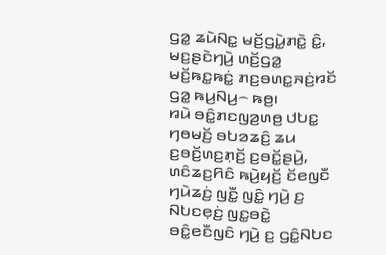ꤞꤤ꤭ ꤘꤣꤧꤡꤢ꤭ ꤗꤢꤩ꤬ꤞꤣꤧ꤭ꤊꤢꤧ꤭ ꤢꤨ꤭, ꤗꤢ꤬ꤔꤢꤧꤚꤣꤧ꤬ ꤛꤢꤩ꤬ꤞꤤ꤭ ꤗꤢꤩ꤬ꤒꤢ꤭ꤒꤢꤦ꤭ ꤊꤢ꤬ꤋꤛꤢ꤭ꤏꤢꤦ꤬ꤙꤢꤩ ꤞꤤ꤭ ꤒꤣ꤬ꤡꤣ꤬꤮ ꤒꤥ꤬꤯
ꤙꤣꤧ ꤋꤢꤨ꤭ꤊꤢꤜꤤ꤬ꤛꤥ꤬ ꤓꤝꤢ꤭ ꤚꤥꤗꤢꤩ꤬ ꤋꤝꤤꤘꤢꤨ꤬ ꤘꤣ ꤢ꤬ꤋꤢꤩ꤬ꤛꤢ꤬ꤊ꤫ꤢꤩ꤬ ꤢ꤬ꤋꤢꤩ꤭ꤔꤣꤧ꤬, ꤛꤢꤨꤘꤢ꤬ꤖꤢꤨ ꤒꤣꤧ꤬ꤟꤢꤩ꤬ ꤢꤩꤕꤜꤢꤪ ꤚꤣꤧꤘꤢꤦ꤬ ꤜꤢꤪ꤭ ꤜꤢꤨ꤭ ꤚꤣꤧ꤬ ꤢ꤬ ꤡꤝꤢꤕ꤫ꤢꤦ꤬ ꤜꤢ꤭ꤋꤢꤧ꤭ ꤋꤢꤨ꤭ꤕꤢꤪꤜꤢꤨ ꤚꤣꤧ꤬ ꤢ꤬ ꤞꤢꤨ꤭ꤡꤝꤢ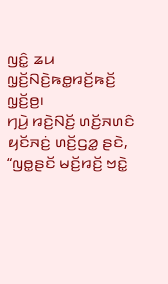ꤜꤢꤨ꤭ ꤘꤣ ꤜ꤫ꤢꤩ꤬ꤡꤢꤧ꤬ꤒꤥ꤭ꤙꤢꤩ꤬ꤒꤢꤩ꤬ ꤜ꤫ꤢꤩ꤬ꤥ꤬꤯
ꤚꤣꤧ꤬ ꤙꤢꤧ꤬ꤡꤢꤩ꤬ ꤛꤢꤩ꤬ꤏꤛꤢꤨ ꤟꤢꤩꤏꤢꤦ꤬ ꤛꤢꤩ꤬ꤞꤤ꤭ ꤔꤢꤧ, “ꤜꤥ꤭ꤔꤢꤩ ꤗꤢꤩ꤬ꤙꤢꤩ꤬ ꤠꤢꤧ꤭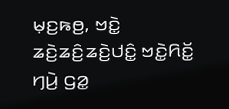ꤗ꤫ꤢ꤬ꤒꤥ꤬, ꤠꤢꤧ꤭ ꤘꤢꤧ꤬ꤘꤢꤨ꤬ꤘꤢꤧ꤬ꤓꤢꤨ꤭ ꤠꤢꤧ꤭ꤖꤢꤩ꤭ ꤚꤣꤧ꤬ ꤞꤤ꤭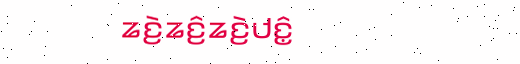ꤘꤢꤧ꤬ꤘꤢꤨ꤬ꤘꤢꤧ꤬ꤓꤢꤨ꤭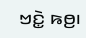ꤠꤢꤧ꤭ ꤒꤥ꤬꤯